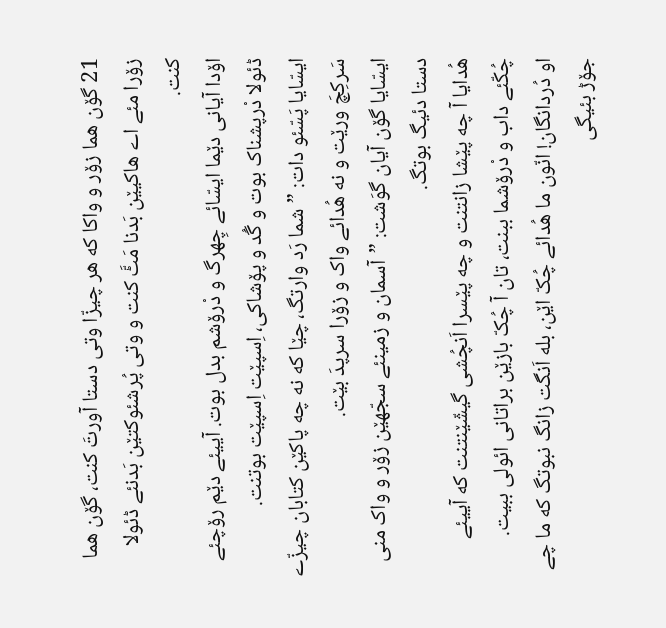21 گۆن هما زۆر و واکا که هر چیزّا وتی دستا آورتَ کنت، گۆن هما زۆرا مئے اے هاکیێن بَدنا مَٹَّ کنت و وتی پُرشئوکتێن بَدنئے ڈئولا کنت.
اۆدا آیانی دێما ایسّائے چِهرگ و دْرۆشم بدل بوت. آییئے دێم رۆچئے ڈئولا دْرپشناک بوت و گُد و پۆشاکی، اِسپێت اِسپێت بوتنت.
ایسّایا پَسّئو دات: ”شما رَد وارتگ، چێا که نه چه پاکێن کتابان چیزّے سَرکِچَ ورێت و نه هُدائے واک و زۆرا سرپدَ بێت.
ایسّایا گۆن آیان گوَشت: ”آسمان و زمینئے سجّهێن زۆر و واک منی دستا دئیگ بوتگ.
هُدایا آ چه پێشا زانتنت و چه پێسرا اَنچُشی گیشّێنتنت که آییئے چُکّئے داب و دْرۆشما ببنت، تان آ چُکّ بازێن براتانی ائولی ببیت.
او دُردانگان! انّون ما هُدائے چُکّ اێن، بله اَنگت زانگ نبوتگ که ما چے جۆڑ بئیگی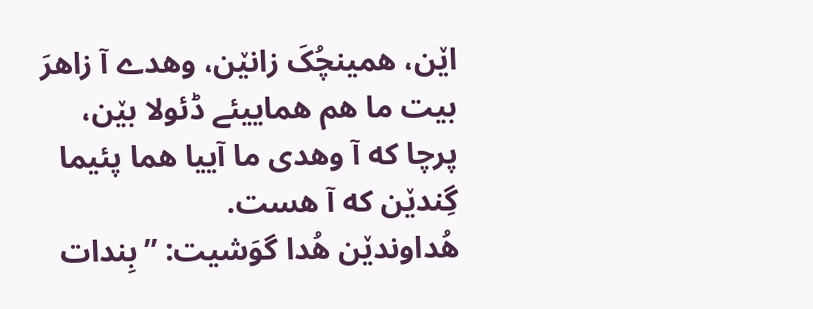اێن، همینچُکَ زانێن، وهدے آ زاهرَ بیت ما هم هماییئے ڈئولا بێن، پرچا که آ وهدی ما آییا هما پئیما گِندێن که آ هست.
هُداوندێن هُدا گوَشیت: ”بِندات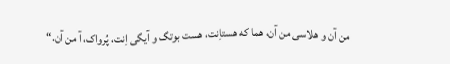من آن و هلاسی من آن، هما که هستاِنت، هست بوتگ و آیگی اِنت، پُرواک، آ من آن.“